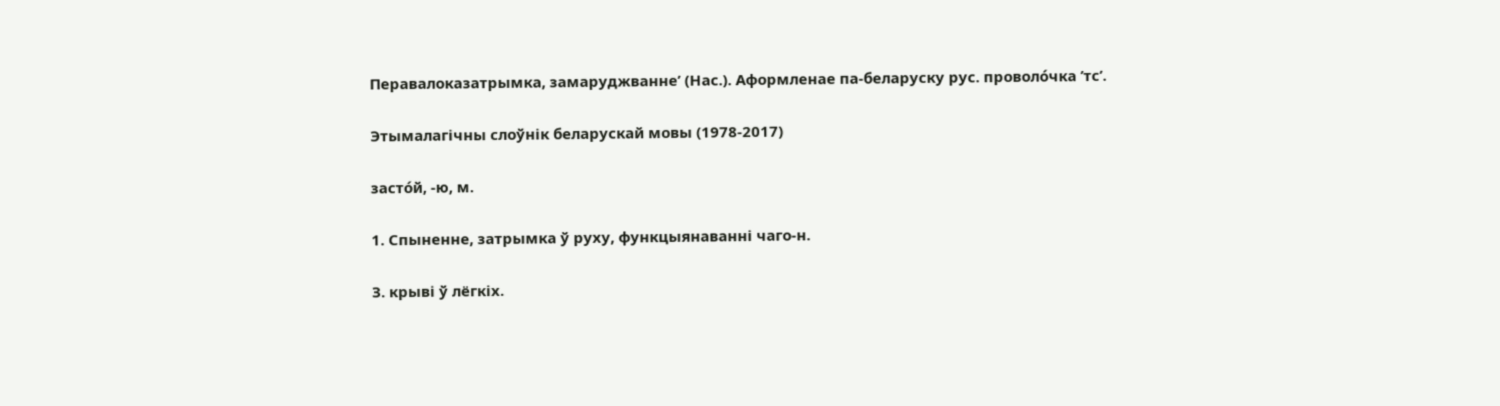Перавалоказатрымка, замаруджванне’ (Нас.). Аформленае па-беларуску рус. проволо́чка ’тс’.

Этымалагічны слоўнік беларускай мовы (1978-2017)

засто́й, -ю, м.

1. Спыненне, затрымка ў руху, функцыянаванні чаго-н.

З. крыві ў лёгкіх.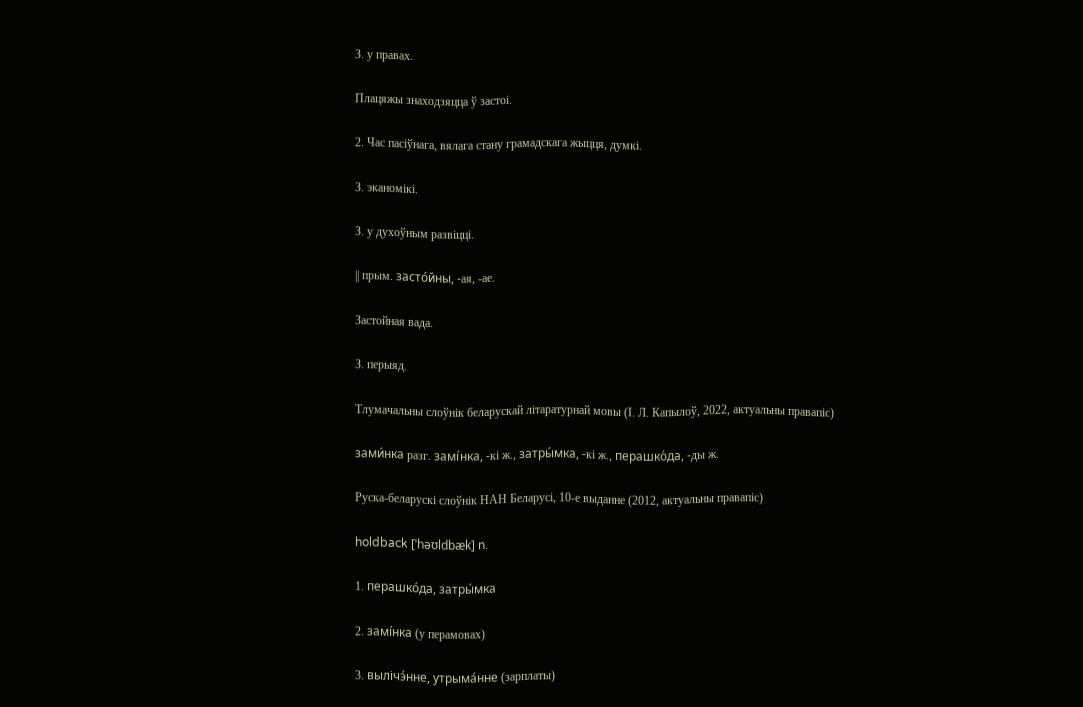З. у правах.

Плацяжы знаходзяцца ў застоі.

2. Час пасіўнага, вялага стану грамадскага жыцця, думкі.

З. эканомікі.

З. у духоўным развіцці.

|| прым. засто́йны, -ая, -ае.

Застойная вада.

З. перыяд.

Тлумачальны слоўнік беларускай літаратурнай мовы (І. Л. Капылоў, 2022, актуальны правапіс)

зами́нка разг. замі́нка, -кі ж., затры́мка, -кі ж., перашко́да, -ды ж.

Руска-беларускі слоўнік НАН Беларусі, 10-е выданне (2012, актуальны правапіс)

holdback [ˈhəʊldbæk] n.

1. перашко́да, затры́мка

2. замі́нка (у перамовах)

3. вылічэ́нне, утрыма́нне (зарплаты)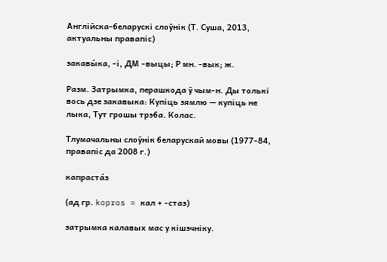Англійска-беларускі слоўнік (Т. Суша, 2013, актуальны правапіс)

закавы́ка, ‑і, ДМ ‑выцы; Р мн. ‑вык; ж.

Разм. Затрымка, перашкода ў чым‑н. Ды толькі вось дзе закавыка: Купіць зямлю — купіць не лыка, Тут грошы трэба. Колас.

Тлумачальны слоўнік беларускай мовы (1977-84, правапіс да 2008 г.)

капраста́з

(ад гр. kopros = кал + -стаз)

затрымка калавых мас у кішэчніку.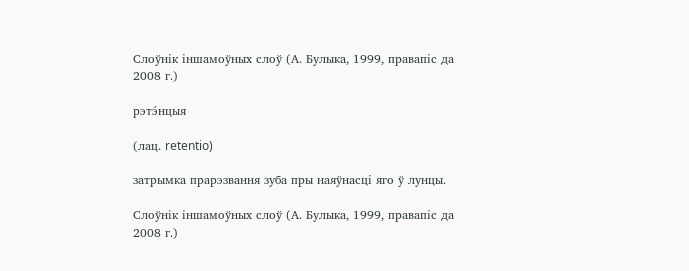Слоўнік іншамоўных слоў (А. Булыка, 1999, правапіс да 2008 г.)

рэтэ́нцыя

(лац. retentio)

затрымка прарэзвання зуба пры наяўнасці яго ў лунцы.

Слоўнік іншамоўных слоў (А. Булыка, 1999, правапіс да 2008 г.)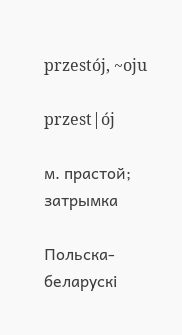przestój, ~oju

przest|ój

м. прастой; затрымка

Польска-беларускі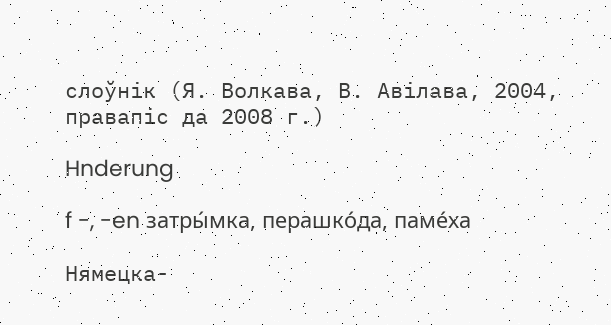слоўнік (Я. Волкава, В. Авілава, 2004, правапіс да 2008 г.)

Hnderung

f -, -en затры́мка, перашко́да, паме́ха

Нямецка-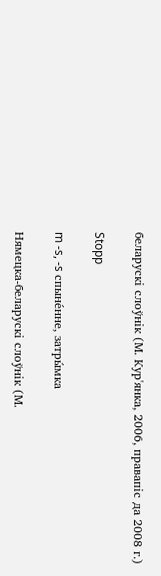беларускі слоўнік (М. Кур'янка, 2006, правапіс да 2008 г.)

Stopp

m -s, -s спыне́нне, затры́мка

Нямецка-беларускі слоўнік (М.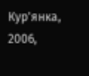Кур'янка, 2006,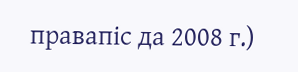правапіс да 2008 г.)